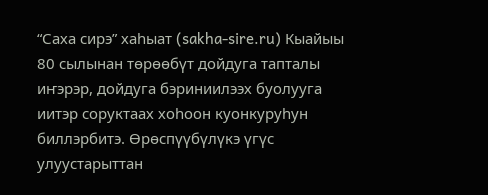“Саха сирэ” хаһыат (sakha-sire.ru) Кыайыы 80 сылынан төрөөбүт дойдуга тапталы иҥэрэр, дойдуга бэриниилээх буолууга иитэр соруктаах хоһоон куонкуруһун биллэрбитэ. Өрөспүүбүлүкэ үгүс улуустарыттан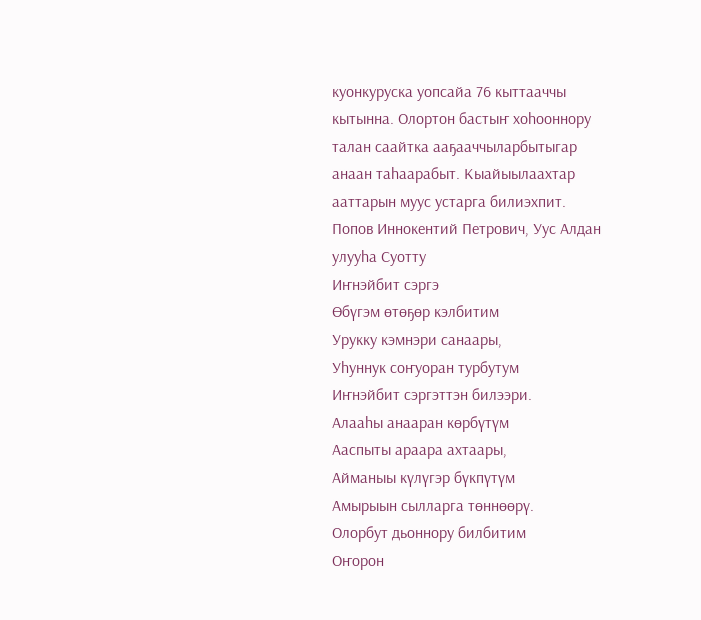куонкуруска уопсайа 76 кыттааччы кытынна. Олортон бастыҥ хоһооннору талан саайтка ааҕааччыларбытыгар анаан таһаарабыт. Кыайыылаахтар ааттарын муус устарга билиэхпит.
Попов Иннокентий Петрович, Уус Алдан улууһа Суотту
Иҥнэйбит сэргэ
Өбүгэм өтөҕөр кэлбитим
Урукку кэмнэри санаары,
Уһуннук соҥуоран турбутум
Иҥнэйбит сэргэттэн билээри.
Алааһы анааран көрбүтүм
Ааспыты араара ахтаары,
Айманыы күлүгэр бүкпүтүм
Амырыын сылларга төннөөрү.
Олорбут дьоннору билбитим
Оҥорон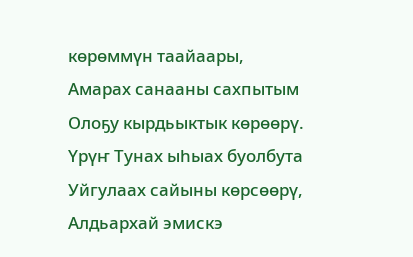көрөммүн таайаары,
Амарах санааны сахпытым
Олоҕу кырдьыктык көрөөрү.
Үрүҥ Тунах ыһыах буолбута
Уйгулаах сайыны көрсөөрү,
Алдьархай эмискэ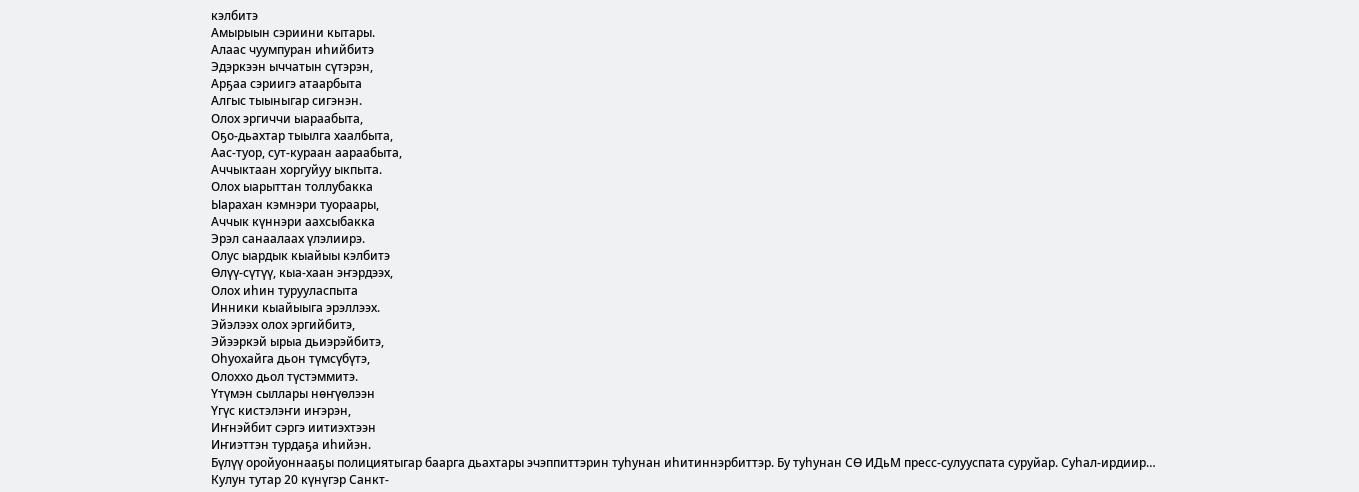кэлбитэ
Амырыын сэриини кытары.
Алаас чуумпуран иһийбитэ
Эдэркээн ыччатын сүтэрэн,
Арҕаа сэриигэ атаарбыта
Алгыс тыыныгар сигэнэн.
Олох эргиччи ыараабыта,
Оҕо-дьахтар тыылга хаалбыта,
Аас-туор, сут-кураан аараабыта,
Аччыктаан хоргуйуу ыкпыта.
Олох ыарыттан толлубакка
Ыарахан кэмнэри туораары,
Аччык күннэри аахсыбакка
Эрэл санаалаах үлэлиирэ.
Олус ыардык кыайыы кэлбитэ
Өлүү-сүтүү, кыа-хаан эҥэрдээх,
Олох иһин турууласпыта
Инники кыайыыга эрэллээх.
Эйэлээх олох эргийбитэ,
Эйээркэй ырыа дьиэрэйбитэ,
Оһуохайга дьон түмсүбүтэ,
Олоххо дьол түстэммитэ.
Үтүмэн сыллары нөҥүөлээн
Үгүс кистэлэҥи иҥэрэн,
Иҥнэйбит сэргэ иитиэхтээн
Иҥиэттэн турдаҕа иһийэн.
Бүлүү оройуоннааҕы полициятыгар баарга дьахтары эчэппиттэрин туһунан иһитиннэрбиттэр. Бу туһунан СӨ ИДьМ пресс-сулууспата суруйар. Суһал-ирдиир…
Кулун тутар 20 күнүгэр Санкт-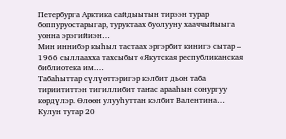Петербурга Арктика сайдыытын тирээн турар боппуруостарыгар, туруктаах буолууну хааччыйыыга уонна эрэгийиэн…
Мин иннибэр кыһыл тастаах эргэрбит кинигэ сытар – 1966 сыллаахха тахсыбыт «Якутская республиканская библиотека им.…
Табаһыттар сүлүөттэригэр кэлбит дьон таба тириититтэн тигиллибит таҥас арааһын сонургуу көрдүлэр. Өлөөн улууһуттан кэлбит Валентина…
Кулун тутар 20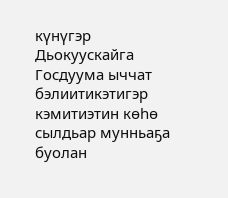күнүгэр Дьокуускайга Госдуума ыччат бэлиитикэтигэр кэмитиэтин көһө сылдьар мунньаҕа буолан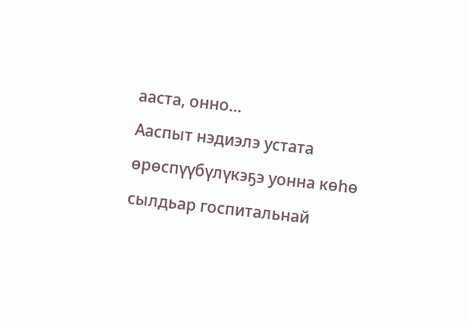ааста, онно…
Ааспыт нэдиэлэ устата өрөспүүбүлүкэҕэ уонна көһө сылдьар госпитальнай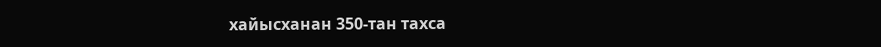хайысханан 350-тан тахса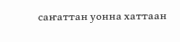саҥаттан уонна хаттаан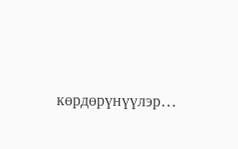көрдөрүнүүлэр…